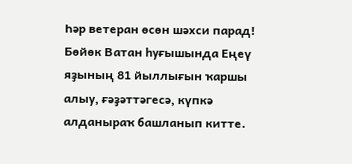Һәр ветеран өсөн шәхси парад!
Бөйөк Ватан һуғышында Еңеү яҙының 81 йыллығын ҡаршы алыу, ғәҙәттәгесә, күпкә алданыраҡ башланып китте.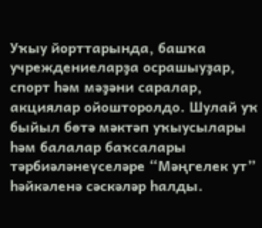Уҡыу йорттарында, башҡа учреждениеларҙа осрашыуҙар, спорт һәм мәҙәни саралар, акциялар ойошторолдо. Шулай уҡ быйыл бөтә мәктәп уҡыусылары һәм балалар баҡсалары тәрбиәләнеүселәре “Мәңгелек ут” һәйкәленә сәскәләр һалды.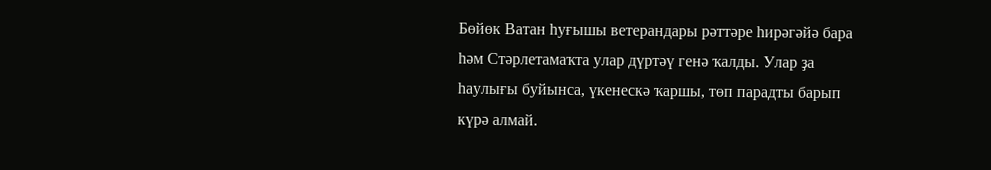Бөйөк Ватан һуғышы ветерандары рәттәре һирәгәйә бара һәм Стәрлетамаҡта улар дүртәү генә ҡалды. Улар ҙа һаулығы буйынса, үкенескә ҡаршы, төп парадты барып күрә алмай.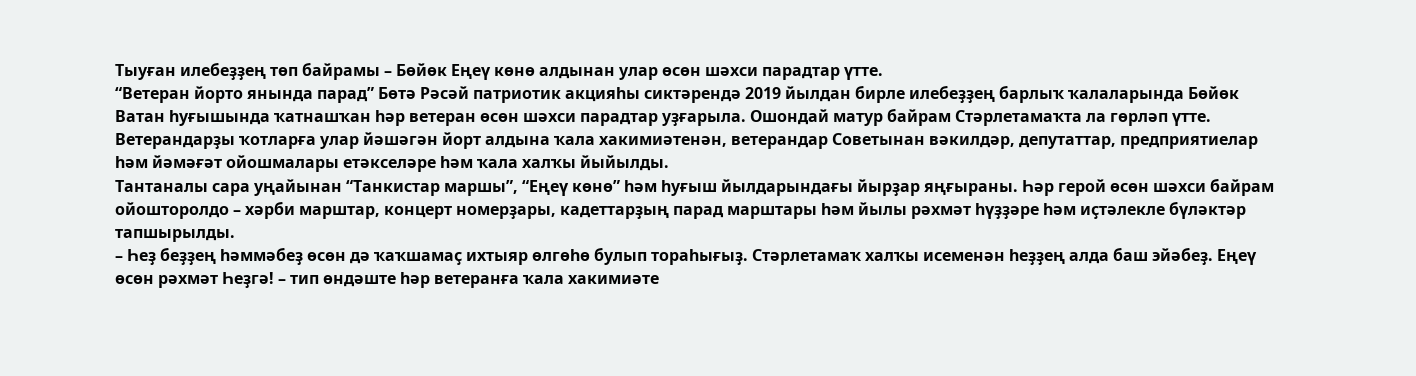Тыуған илебеҙҙең төп байрамы – Бөйөк Еңеү көнө алдынан улар өсөн шәхси парадтар үтте.
“Ветеран йорто янында парад” Бөтә Рәсәй патриотик акцияһы сиктәрендә 2019 йылдан бирле илебеҙҙең барлыҡ ҡалаларында Бөйөк Ватан һуғышында ҡатнашҡан һәр ветеран өсөн шәхси парадтар уҙғарыла. Ошондай матур байрам Стәрлетамаҡта ла гөрләп үтте. Ветерандарҙы ҡотларға улар йәшәгән йорт алдына ҡала хакимиәтенән, ветерандар Советынан вәкилдәр, депутаттар, предприятиелар һәм йәмәғәт ойошмалары етәкселәре һәм ҡала халҡы йыйылды.
Тантаналы сара уңайынан “Танкистар маршы”, “Еңеү көнө” һәм һуғыш йылдарындағы йырҙар яңғыраны. Һәр герой өсөн шәхси байрам ойошторолдо – хәрби марштар, концерт номерҙары, кадеттарҙың парад марштары һәм йылы рәхмәт һүҙҙәре һәм иҫтәлекле бүләктәр тапшырылды.
– Һеҙ беҙҙең һәммәбеҙ өсөн дә ҡаҡшамаҫ ихтыяр өлгөһө булып тораһығыҙ. Стәрлетамаҡ халҡы исеменән һеҙҙең алда баш эйәбеҙ. Еңеү өсөн рәхмәт Һеҙгә! – тип өндәште һәр ветеранға ҡала хакимиәте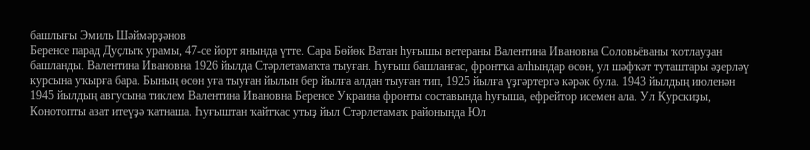башлығы Эмиль Шәймәрҙәнов
Беренсе парад Дуҫлыҡ урамы, 47-се йорт янында үтте. Сара Бөйөк Ватан һуғышы ветераны Валентина Ивановна Соловьёваны ҡотлауҙан башланды. Валентина Ивановна 1926 йылда Стәрлетамаҡта тыуған. Һуғыш башланғас, фронтҡа алһындар өсөн, ул шәфҡәт туташтары әҙерләү курсына уҡырға бара. Бының өсөн уға тыуған йылын бер йылға алдан тыуған тип, 1925 йылға үҙгәртергә кәрәк була. 1943 йылдың июленән 1945 йылдың авгусына тиклем Валентина Ивановна Беренсе Украина фронты составында һуғыша, ефрейтор исемен ала. Ул Курскиҙы, Конотопты азат итеүҙә ҡатнаша. Һуғыштан ҡайтҡас утыҙ йыл Стәрлетамаҡ районында Юл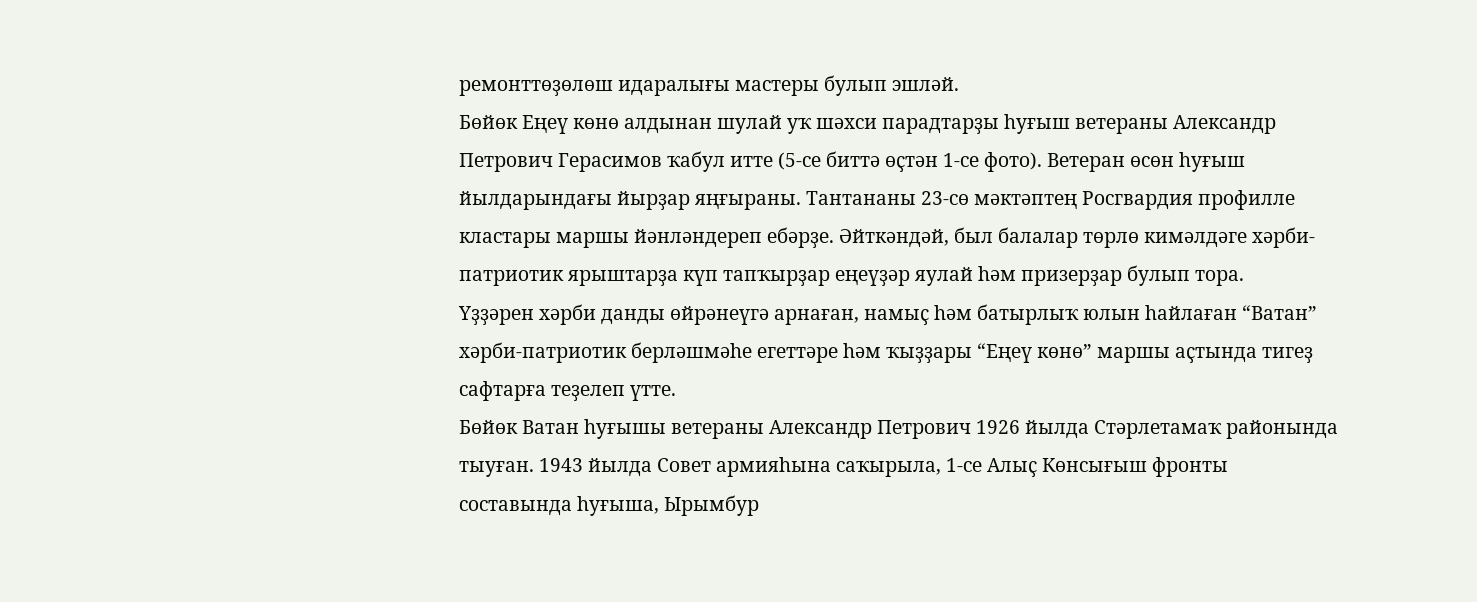ремонттөҙөлөш идаралығы мастеры булып эшләй.
Бөйөк Еңеү көнө алдынан шулай уҡ шәхси парадтарҙы һуғыш ветераны Александр Петрович Герасимов ҡабул итте (5-се биттә өҫтән 1-се фото). Ветеран өсөн һуғыш йылдарындағы йырҙар яңғыраны. Тантананы 23-сө мәктәптең Росгвардия профилле кластары маршы йәнләндереп ебәрҙе. Әйткәндәй, был балалар төрлө кимәлдәге хәрби-патриотик ярыштарҙа күп тапҡырҙар еңеүҙәр яулай һәм призерҙар булып тора.
Үҙҙәрен хәрби данды өйрәнеүгә арнаған, намыҫ һәм батырлыҡ юлын һайлаған “Ватан” хәрби-патриотик берләшмәһе егеттәре һәм ҡыҙҙары “Еңеү көнө” маршы аҫтында тигеҙ сафтарға теҙелеп үтте.
Бөйөк Ватан һуғышы ветераны Александр Петрович 1926 йылда Стәрлетамаҡ районында тыуған. 1943 йылда Совет армияһына саҡырыла, 1-се Алыҫ Көнсығыш фронты составында һуғыша, Ырымбур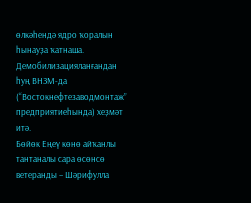өлкәһендә ядро ҡоралын һынауҙа ҡатнаша. Демобилизацияланғандан һуң ВНЗМ-да (“Востокнефтезаводмонтаж” предприятиеһында) хеҙмәт итә.
Бөйөк Еңеү көнө айҡанлы тантаналы сара өсөнсө ветеранды – Шәрифулла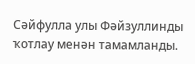Сәйфулла улы Фәйзуллинды ҡотлау менән тамамланды.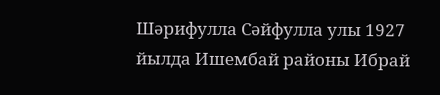Шәрифулла Сәйфулла улы 1927 йылда Ишембай районы Ибрай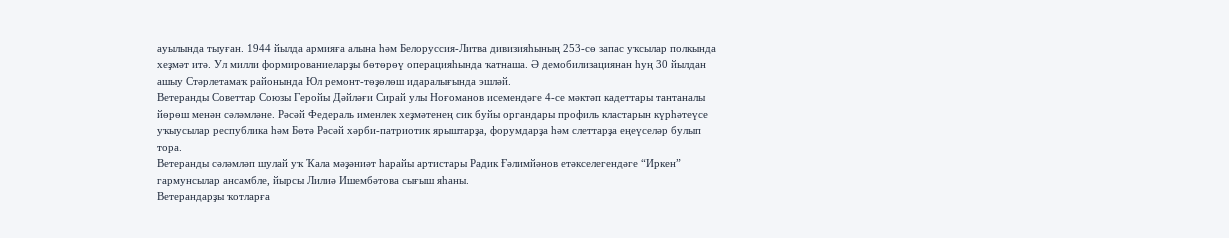ауылында тыуған. 1944 йылда армияға алына һәм Белоруссия-Литва дивизияһының 253-сө запас уҡсылар полкында хеҙмәт итә. Ул милли формированиеларҙы бөтөрөү операцияһында ҡатнаша. Ә демобилизациянан һуң 30 йылдан ашыу Стәрлетамаҡ районында Юл ремонт-төҙөлөш идаралығында эшләй.
Ветеранды Советтар Союзы Геройы Дәйләғи Сирай улы Ноғоманов исемендәге 4-се мәктәп кадеттары тантаналы йөрөш менән сәләмләне. Рәсәй Федераль именлек хеҙмәтенең сик буйы органдары профиль кластарын күрһәтеүсе уҡыусылар республика һәм Бөтә Рәсәй хәрби-патриотик ярыштарҙа, форумдарҙа һәм слеттарҙа еңеүселәр булып тора.
Ветеранды сәләмләп шулай уҡ Ҡала мәҙәниәт һарайы артистары Радик Ғәлимйәнов етәкселегендәге “Иркен” гармунсылар ансамбле, йырсы Лилиә Ишембәтова сығыш яһаны.
Ветерандарҙы ҡотларға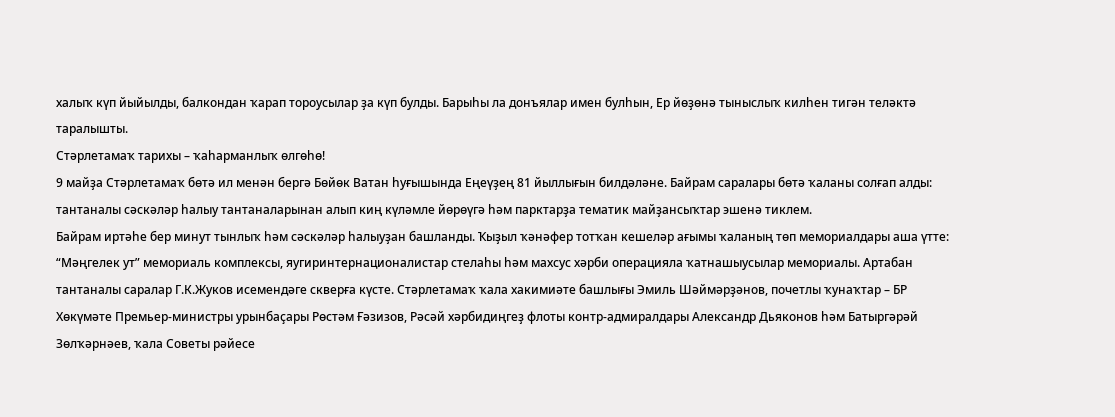халыҡ күп йыйылды, балкондан ҡарап тороусылар ҙа күп булды. Барыһы ла донъялар имен булһын, Ер йөҙөнә тыныслыҡ килһен тигән теләктә таралышты.
Стәрлетамаҡ тарихы – ҡаһарманлыҡ өлгөһө!
9 майҙа Стәрлетамаҡ бөтә ил менән бергә Бөйөк Ватан һуғышында Еңеүҙең 81 йыллығын билдәләне. Байрам саралары бөтә ҡаланы солғап алды: тантаналы сәскәләр һалыу тантаналарынан алып киң күләмле йөрөүгә һәм парктарҙа тематик майҙансыҡтар эшенә тиклем.
Байрам иртәһе бер минут тынлыҡ һәм сәскәләр һалыуҙан башланды. Ҡыҙыл ҡәнәфер тотҡан кешеләр ағымы ҡаланың төп мемориалдары аша үтте: “Мәңгелек ут” мемориаль комплексы, яугиринтернационалистар стелаһы һәм махсус хәрби операцияла ҡатнашыусылар мемориалы. Артабан тантаналы саралар Г.К.Жуков исемендәге скверға күсте. Стәрлетамаҡ ҡала хакимиәте башлығы Эмиль Шәймәрҙәнов, почетлы ҡунаҡтар – БР Хөкүмәте Премьер-министры урынбаҫары Рөстәм Ғәзизов, Рәсәй хәрбидиңгеҙ флоты контр-адмиралдары Александр Дьяконов һәм Батыргәрәй Зөлҡәрнәев, ҡала Советы рәйесе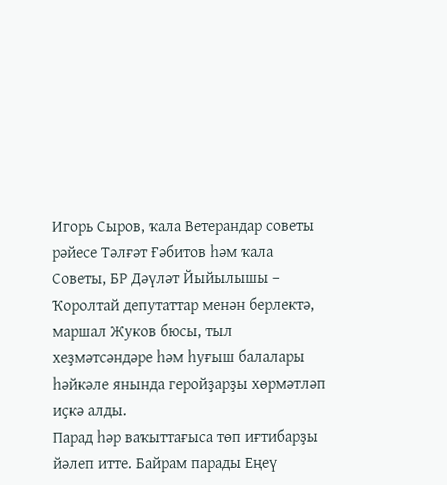Игорь Сыров, ҡала Ветерандар советы рәйесе Тәлғәт Ғәбитов һәм ҡала Советы, БР Дәүләт Йыйылышы – Ҡоролтай депутаттар менән берлектә, маршал Жуков бюсы, тыл хеҙмәтсәндәре һәм һуғыш балалары һәйкәле янында геройҙарҙы хөрмәтләп иҫкә алды.
Парад һәр ваҡыттағыса төп иғтибарҙы йәлеп итте. Байрам парады Еңеү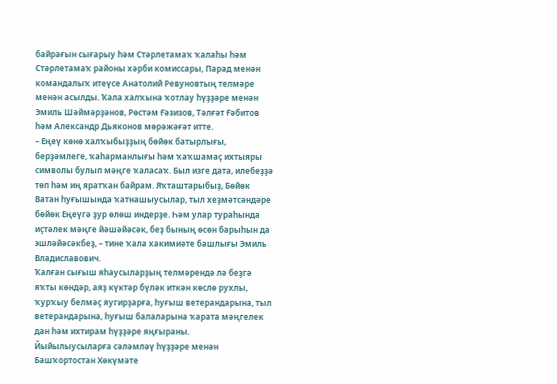байрағын сығарыу һәм Стәрлетамаҡ ҡалаһы һәм Стәрлетамаҡ районы хәрби комиссары, Парад менән командалыҡ итеүсе Анатолий Ревуновтың телмәре менән асылды. Ҡала халҡына ҡотлау һүҙҙәре менән Эмиль Шәймәрҙәнов, Рөстәм Ғәзизов, Тәлғәт Ғәбитов һәм Александр Дьяконов мөрәжәғәт итте.
– Еңеү көнө халҡыбыҙҙың бөйөк батырлығы, берҙәмлеге, ҡаһарманлығы һәм ҡаҡшамаҫ ихтыяры символы булып мәңге ҡаласаҡ. Был изге дата, илебеҙҙә төп һәм иң яратҡан байрам. Яҡташтарыбыҙ, Бөйөк Ватан һуғышында ҡатнашыусылар, тыл хеҙмәтсәндәре бөйөк Еңеүгә ҙур өлөш индерҙе. Һәм улар тураһында иҫтәлек мәңге йәшәйәсәк, беҙ бының өсөн барыһын да эшләйәсәкбеҙ, – тине ҡала хакимиәте башлығы Эмиль Владиславович.
Ҡалған сығыш яһаусыларҙың телмәрендә лә беҙгә яҡты көндәр, аяҙ күктәр бүләк иткән көслө рухлы, ҡурҡыу белмәҫ яугирҙарға, һуғыш ветерандарына, тыл ветерандарына, һуғыш балаларына ҡарата мәңгелек дан һәм ихтирам һүҙҙәре яңғыраны.
Йыйылыусыларға сәләмләү һүҙҙәре менән Башҡортостан Хөкүмәте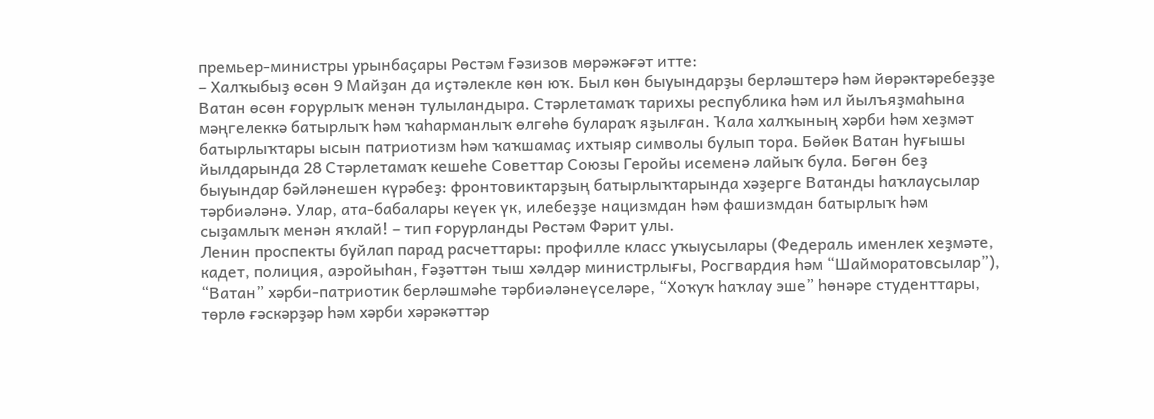премьер-министры урынбаҫары Рөстәм Ғәзизов мөрәжәғәт итте:
– Халҡыбыҙ өсөн 9 Майҙан да иҫтәлекле көн юҡ. Был көн быуындарҙы берләштерә һәм йөрәктәребеҙҙе Ватан өсөн ғорурлыҡ менән тулыландыра. Стәрлетамаҡ тарихы республика һәм ил йылъяҙмаһына мәңгелеккә батырлыҡ һәм ҡаһарманлыҡ өлгөһө булараҡ яҙылған. Ҡала халҡының хәрби һәм хеҙмәт батырлыҡтары ысын патриотизм һәм ҡаҡшамаҫ ихтыяр символы булып тора. Бөйөк Ватан һуғышы йылдарында 28 Стәрлетамаҡ кешеһе Советтар Союзы Геройы исеменә лайыҡ була. Бөгөн беҙ быуындар бәйләнешен күрәбеҙ: фронтовиктарҙың батырлыҡтарында хәҙерге Ватанды һаҡлаусылар тәрбиәләнә. Улар, ата-бабалары кеүек үк, илебеҙҙе нацизмдан һәм фашизмдан батырлыҡ һәм сыҙамлыҡ менән яҡлай! – тип ғорурланды Рөстәм Фәрит улы.
Ленин проспекты буйлап парад расчеттары: профилле класс уҡыусылары (Федераль именлек хеҙмәте, кадет, полиция, аэройыһан, Ғәҙәттән тыш хәлдәр министрлығы, Росгвардия һәм “Шайморатовсылар”), “Ватан” хәрби-патриотик берләшмәһе тәрбиәләнеүселәре, “Хоҡуҡ һаҡлау эше” һөнәре студенттары, төрлө ғәскәрҙәр һәм хәрби хәрәкәттәр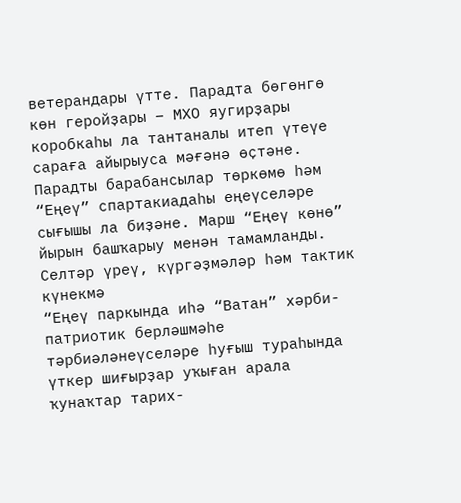ветерандары үтте. Парадта бөгөнгө көн геройҙары – МХО яугирҙары коробкаһы ла тантаналы итеп үтеүе сараға айырыуса мәғәнә өҫтәне. Парадты барабансылар төркөмө һәм “Еңеү” спартакиадаһы еңеүселәре сығышы ла биҙәне. Марш “Еңеү көнө” йырын башҡарыу менән тамамланды.
Селтәр үреү, күргәҙмәләр һәм тактик күнекмә
“Еңеү паркында иһә “Ватан” хәрби-патриотик берләшмәһе тәрбиәләнеүселәре һуғыш тураһында үткер шиғырҙар уҡыған арала ҡунаҡтар тарих-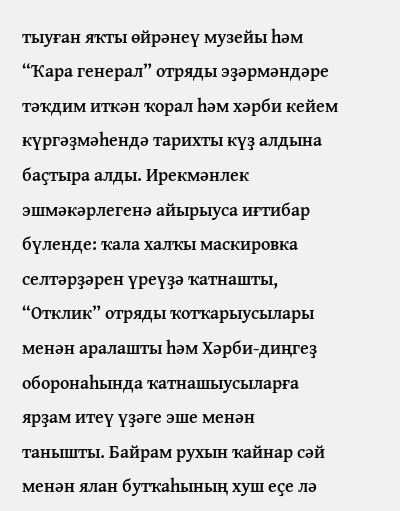тыуған яҡты өйрәнеү музейы һәм “Ҡара генерал” отряды эҙәрмәндәре тәҡдим иткән ҡорал һәм хәрби кейем күргәҙмәһендә тарихты күҙ алдына баҫтыра алды. Ирекмәнлек эшмәкәрлегенә айырыуса иғтибар бүленде: ҡала халҡы маскировка селтәрҙәрен үреүҙә ҡатнашты, “Отклик” отряды ҡотҡарыусылары менән аралашты һәм Хәрби-диңгеҙ оборонаһында ҡатнашыусыларға ярҙам итеү үҙәге эше менән танышты. Байрам рухын ҡайнар сәй менән ялан бутҡаһының хуш еҫе лә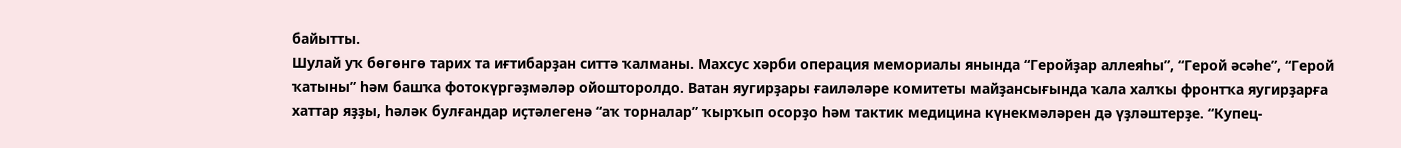байытты.
Шулай уҡ бөгөнгө тарих та иғтибарҙан ситтә ҡалманы. Махсус хәрби операция мемориалы янында “Геройҙар аллеяһы”, “Герой әсәһе”, “Герой ҡатыны” һәм башҡа фотокүргәҙмәләр ойошторолдо. Ватан яугирҙары ғаиләләре комитеты майҙансығында ҡала халҡы фронтҡа яугирҙарға хаттар яҙҙы, һәләк булғандар иҫтәлегенә “аҡ торналар” ҡырҡып осорҙо һәм тактик медицина күнекмәләрен дә үҙләштерҙе. “Купец-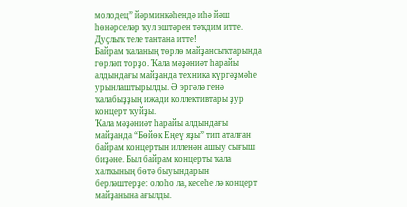молодец” йәрминкәһендә иһә йәш һөнәрселәр ҡул эштәрен тәҡдим итте.
Дуҫлыҡ теле тантана итте!
Байрам ҡаланың төрлө майҙансыҡтарында гөрләп торҙо. Ҡала мәҙәниәт һарайы алдындағы майҙанда техника күргәҙмәһе урынлаштырылды. Ә эргәлә генә ҡалабыҙҙың ижади коллективтары ҙур концерт ҡуйҙы.
Ҡала мәҙәниәт һарайы алдындағы майҙанда “Бөйөк Еңеү яҙы” тип аталған байрам концертын илленән ашыу сығыш биҙәне. Был байрам концерты ҡала халҡының бөтә быуындарын берләштерҙе: олоһо ла, кесеһе лә концерт майҙанына ағылды.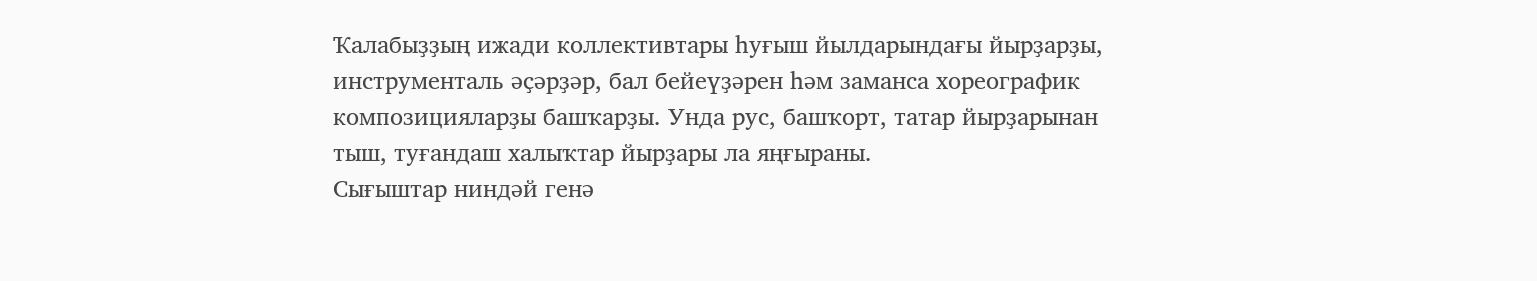Ҡалабыҙҙың ижади коллективтары һуғыш йылдарындағы йырҙарҙы, инструменталь әҫәрҙәр, бал бейеүҙәрен һәм заманса хореографик композицияларҙы башҡарҙы. Унда рус, башҡорт, татар йырҙарынан тыш, туғандаш халыҡтар йырҙары ла яңғыраны.
Сығыштар ниндәй генә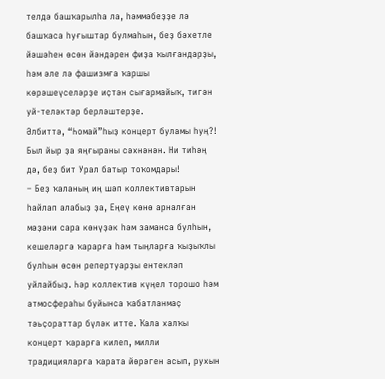телдә башҡарылһа ла, һәммәбеҙҙе лә башҡаса һуғыштар булмаһын, беҙ бәхетле йәшәһен өсөн йәндәрен фиҙа ҡылғандарҙы, һәм әле лә фашизмға ҡаршы көрәшеүселәрҙе иҫтән сығармайыҡ, тигән уй-теләктәр берләштерҙе.
Әлбиттә, “Һомай”һыҙ концерт буламы һуң?! Был йыр ҙа яңғыраны сәхнәнән. Ни тиһәң дә, беҙ бит Урал батыр тоҡомдары!
– Беҙ ҡаланың иң шәп коллективтарын һайлап алабыҙ ҙа, Еңеү көнө арналған мәҙәни сара көнүҙәк һәм заманса булһын, кешеләргә ҡарарға һәм тыңларға ҡыҙыҡлы булһын өсөн репертуарҙы ентекләп уйлайбыҙ. Һәр коллектив күңел торошо һәм атмосфераһы буйынса ҡабатланмаҫ тәьҫораттар бүләк итте. Ҡала халҡы концерт ҡарарға килеп, милли традицияларға ҡарата йөрәген асып, рухын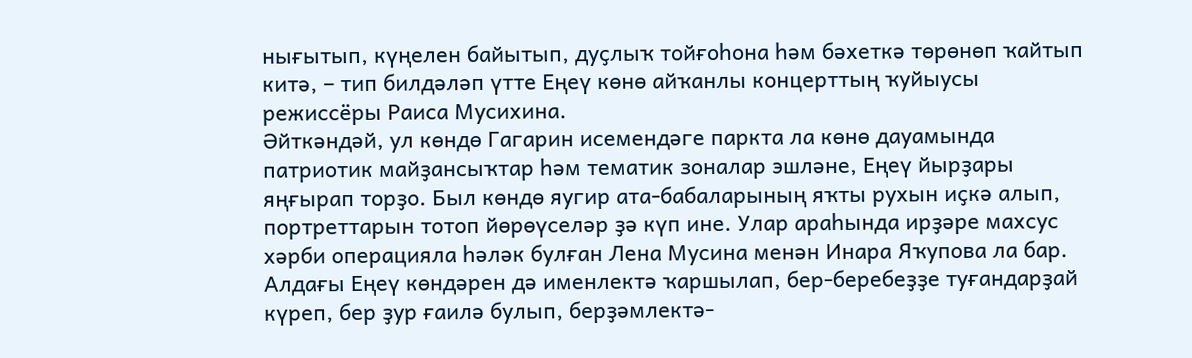нығытып, күңелен байытып, дуҫлыҡ тойғоһона һәм бәхеткә төрөнөп ҡайтып китә, – тип билдәләп үтте Еңеү көнө айҡанлы концерттың ҡуйыусы режиссёры Раиса Мусихина.
Әйткәндәй, ул көндө Гагарин исемендәге паркта ла көнө дауамында патриотик майҙансыҡтар һәм тематик зоналар эшләне, Еңеү йырҙары яңғырап торҙо. Был көндө яугир ата-бабаларының яҡты рухын иҫкә алып, портреттарын тотоп йөрөүселәр ҙә күп ине. Улар араһында ирҙәре махсус хәрби операцияла һәләк булған Лена Мусина менән Инара Яҡупова ла бар.
Алдағы Еңеү көндәрен дә именлектә ҡаршылап, бер-беребеҙҙе туғандарҙай күреп, бер ҙур ғаилә булып, берҙәмлектә-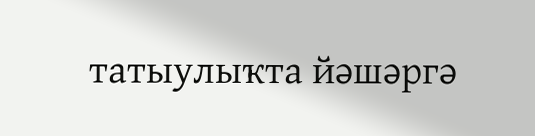татыулыҡта йәшәргә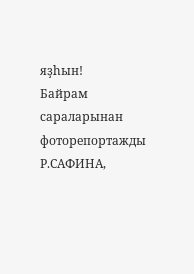яҙһын!
Байрам сараларынан фоторепортажды Р.САФИНА,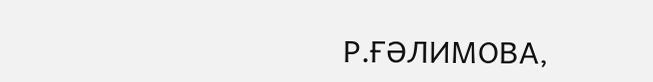Р.ҒӘЛИМОВА,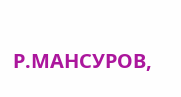Р.МАНСУРОВ,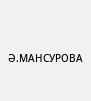Ә.МАНСУРОВА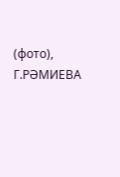(фото), Г.РӘМИЕВА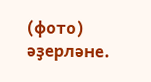(фото) әҙерләне.